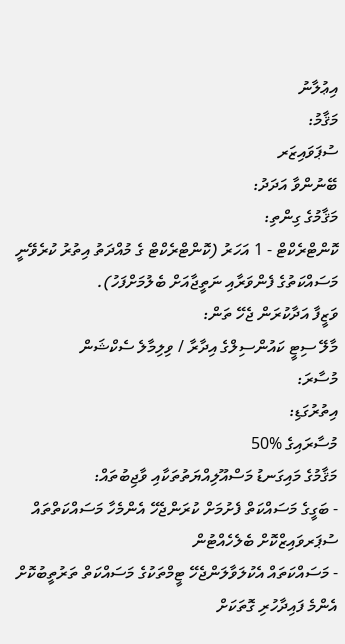އިޢުލާނު
މަޤާމު:
ސުޕަވައިޒަރ
ބޭނުންވާ އަދަދު:
މަޤާމުގެ ގިންތި:
ކޮންޓްރެކްޓް - 1 އަހަރު (ކޮންޓްރެކްޓް ގެ މުއްދަތު އިތުރު ކުރެވޭނީ މަސައްކަތުގެ ފެންވަރާއި ނަތީޖާއަށް ބެލުމަށްފަހު).
ވަޒީފާ އަދާކުރަން ޖެހޭ ތަން:
މާލޭ ސިޓީ ކައުންސިލްގެ އިދާރާ / ވިލިމާލެ ސެކްޝަން
މުސާރަ:
އިތުރުގަޑި:
މުސާރައިގެ %50
މަޤާމުގެ މައިގަނޑު މަސްއޫލިއްޔަތުތަކާއި ވާޖިބުތައް:
- ބަގީގެ މަސައްކަތް ފެށުމަށް ކުރަންޖެހޭ އެންމެހާ މަސައްކަތްތައް ސުޕަރވައިޒްކޮށް ބެލެހެއްޓުން
- މަސައްކަތައް އެކުލަވާލަންޖެހޭ ޓީމްތަކުގެ މަސައްކަތް ތަރުތީބުކޮށް އެންމެ ފައިދާހުރި ގޮތަކަށް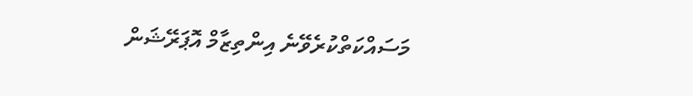މަސައްކަތްކުރެވޭނެ އިންތިޒާމް އޮޕަރޭޝަން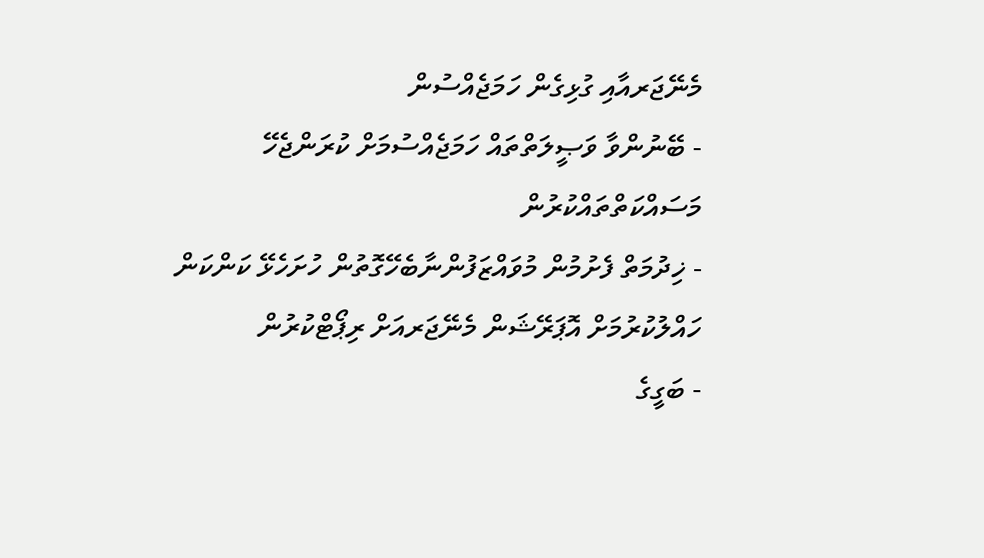މެނޭޖަރއާއި ގުޅިގެން ހަމަޖެއްސުން
- ބޭނުންވާ ވަޞީލަތްތައް ހަމަޖެއްސުމަށް ކުރަންޖެހޭ މަސައްކަތްތައްކުރުން
- ޚިދުމަތް ފެށުމުން މުވައްޒަފުންނާބެހޭގޮތުން ހުށަހެޅޭ ކަންކަން ހައްލުކުރުމަށް އޮޕަރޭޝަން މެނޭޖަރއަށް ރިޕޯޓްކުރުން
- ބަގީގެ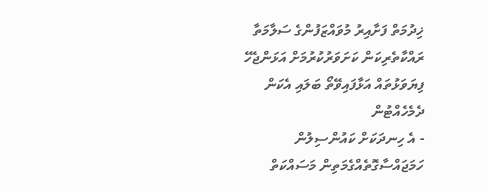ޚިދުމަތް ފަށާއިރު މުވައްޒަފުންގެ ސަލާމަތާ ރައްކާތެރިކަން ކަށަވަރުކުރުމަށް އަޅަންޖެހޭ ފިޔަވަޅުތައް އަޅާފައިވޭތޯ ބަލައި އެކަން ދެމެހެއްޓުން
- އެ ހިނދަކަށް ކައުންސިލުން ހަމަޖައްސާގޮތެއްގެމަތިން މަސައްކަތް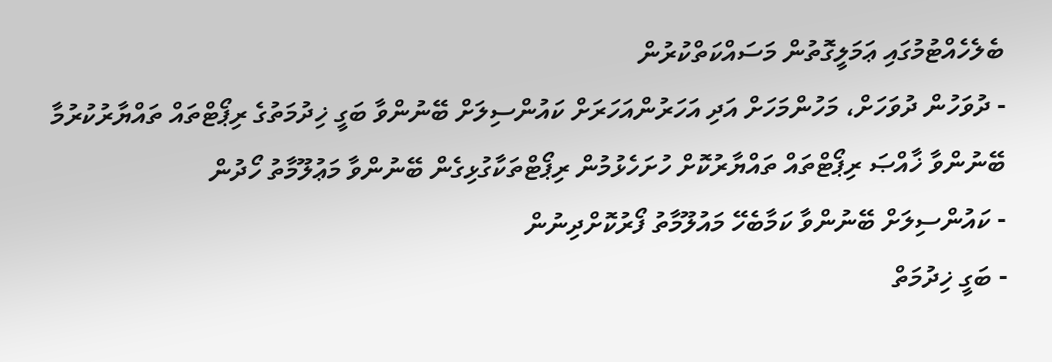ބެލެހެއްޓުމުގައި ޢަމަލީގޮތުން މަސައްކަތްކުރުން
- ދުވަހުން ދުވަހަށް، މަހުންމަހަށް އަދި އަހަރުންއަހަރަށް ކައުންސިލަށް ބޭނުންވާ ބަގީ ޚިދުމަތުގެ ރިޕޯޓްތައް ތައްޔާރުކުރުމާ ބޭނުންވާ ޚާއްޞަ ރިޕޯޓްތައް ތައްޔާރުކޮށް ހުށަހެޅުމުން ރިޕޯޓްތަކާގުޅިގެން ބޭނުންވާ މަޢުލޫމާތު ހޯދުން
- ކައުންސިލަށް ބޭނުންވާ ކަމާބެހޭ މައުލޫމާތު ފޯރުކޮށްދިނުން
- ބަގީ ޚިދުމަތް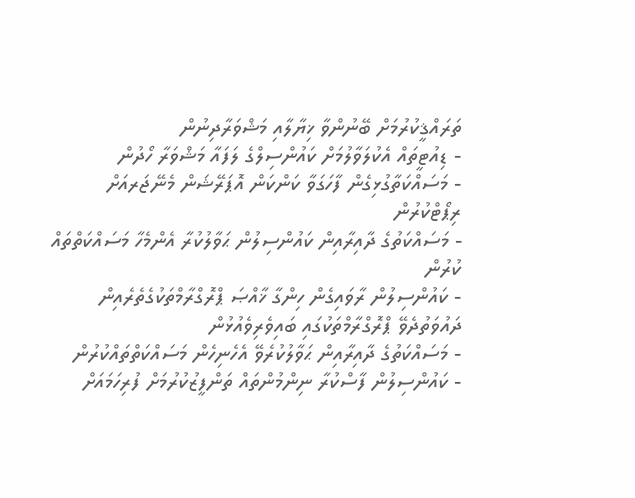ތަރައްޤީކުރުމަށް ބޭނުންވާ ޚިޔާލާއި މަޝްވަރާދިނުން
- ޑިއުޓީތައް އެކުލަވާލުމަށް ކައުންސިލްގެ ލަފައާ މަޝްވަރާ ހޯދުން
- މަސައްކަތާގުޅިގެން ފާހަގަވާ ކަންކަން އޮޕަރޭޝަން މެނޭޖަރއަށް ރިޕޯޓްކުރުން
- މަސައްކަތުގެ ދާއިރާއިން ކައުންސިލުން ޙަވާލުކުރާ އެންމެހާ މަސައްކަތްތައް ކުރުން
- ކައުންސިލުން ރާވައިގެން ހިންގާ ޚާއްޞަ ޕްރޮގްރާމްތަކުގެތެރެއިން ދައުވަތުދެވޭ ޕްރޮގްރާމްތަކުގައި ބައިވެރިވެއުޅުން
- މަސައްކަތުގެ ދާއިރާއިން ޙަވާލުކުރެވޭ އެހެނިހެން މަސައްކަތްތައްކުރުން
- ކައުންސިލުން ފާސްކުރާ ނިންމުންތައް ތަންފީޒުކުރުމަށް ފުރިހަމައަށް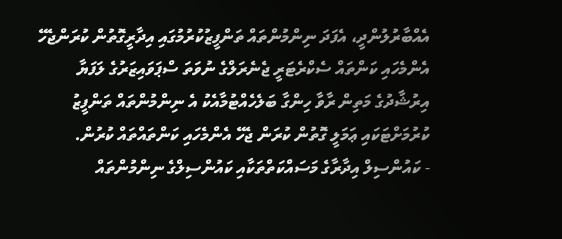އެއްބާރުލުންދީ، އެފަދަ ނިންމުންތައް ތަންފީޒުކުރުމުގައި އިދާރީގޮތުން ކުރަންޖެހޭ އެންމެހައި ކަންތައް ސެކްރެޓަރީ ޖެނެރަލްގެ ނުވަތަ ސްޕަވައިޒަރުގެ ލަފަޔާ އިރުޝާދުގެ މަތިން ރާވާ ހިންގާ ބަލެހެއްޓުމާއެކު އެ ނިންމުންތައް ތަންފީޒު ކުރުމަށްޓަކައި ޢަމަލީ ގޮތުން ކުރަން ޖެހޭ އެންމެހައި ކަންތައްތައް ކުރުން.
- ކައުންސިލް އިދާރާގެ މަސައްކަތްތަކާއި ކައުންސިލްގެ ނިންމުންތައް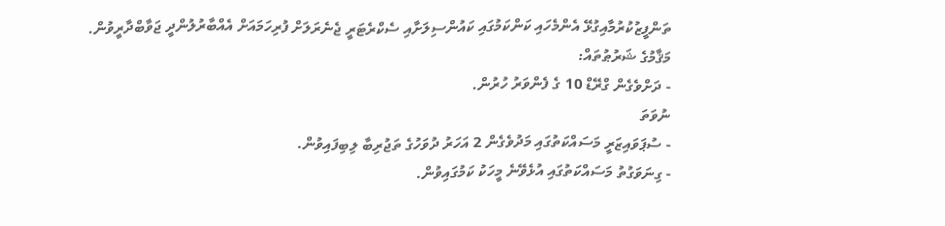ތަންފީޒުކުރުމާއިގުޅޭ އެންމެހައި ކަންކަމުގައި ކައުންސިލަށާއި ސެކްރެޓަރީ ޖެނެރަލަށް ފުރިހަމައަށް އެއްބާރުލުންދީ ޖަވާބްދާރީވުން.
މަޤާމުގެ ޝަރުޠުތައް:
- ދަށްވެގެން ގްރޭޑް 10 ގެ ފެންވަރު ހުރުން.
ނުވަތަ
- ސުޕަވައިޒަރީ މަސައްކަތުގައި މަދުވެގެން 2 އަހަރު ދުވަހުގެ ތަޖުރިބާ ލިބިފައިވުން.
- ގިނަވަގުތު މަސައްކަތުގައި އުޅެވޭނެ މީހަކު ކަމުގައިވުން.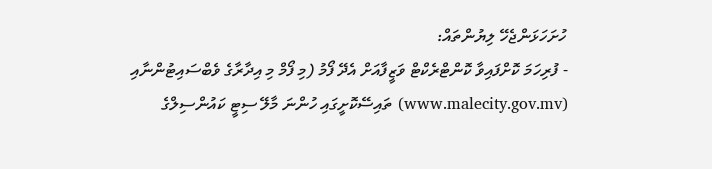ހުށަހަޅަންޖެހޭ ލިޔުންތައް:
- ފުރިހަމަ ކޮށްފައިވާ ކޮންޓްރެކްޓް ވަޒީފާއަށް އެދޭ ފޯމު (މި ފޯމް މި އިދާރާގެ ވެބްސައިޓުންނާއި (www.malecity.gov.mv) ތައިސޭކޮށީގައި ހުންނަ މާލޭ ސިޓީ ކައުންސިލްގެ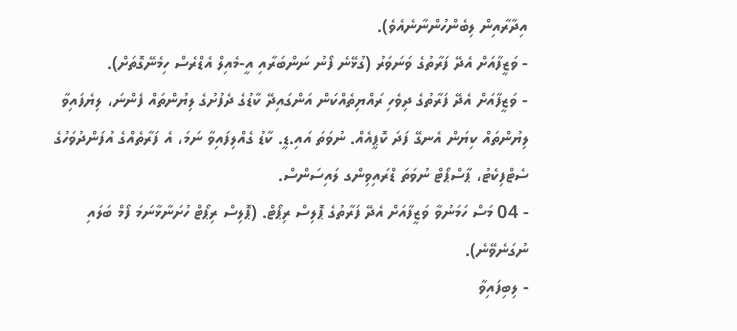އިދާރާއިން ލިބެންހުންނާނެއެވެ).
- ވަޒީފާއަށް އެދޭ ފަރާތުގެ ވަނަވަރު (ގުޅޭނެ ފޯނު ނަންބަރާއި އީ-މެއިލް އެޑްރެސް ހިމެނޭގޮތަށް).
- ވަޒީފާއަށް އެދޭ ފަރާތުގެ ދިވެހި ރައްޔިތެއްކަން އަންގައިދޭ ކާޑުގެ ދެފުށުގެ ލިޔުންތައް ފެންނަ، ލިޔެފައިވާ ލިޔުންތައް ކިޔަން އެނގޭ ފަދަ ކޮޕީއެއް. ނުވަތަ އައި.ޑީ. ކާޑު ގެއްލިފައިވާ ނަމަ، އެ ފަރާތެއްގެ އުފަންދުވަހުގެ ސެޓްފިކެޓު، ޕާސްޕޯޓް ނުވަތަ ޑްރައިވިންގ ލައިސަންސް.
- 04 މަސް ހަމަނުވާ ވަޒީފާއަށް އެދޭ ފަރާތުގެ ޕޮލިސް ރިޕޯޓް. (ޕޮލިސް ރިޕޯޓް ހުށަނާޅާނަމަ ފޯމް ބަލައި ނުގަނެވޭނެ).
- ލިބިފައިވާ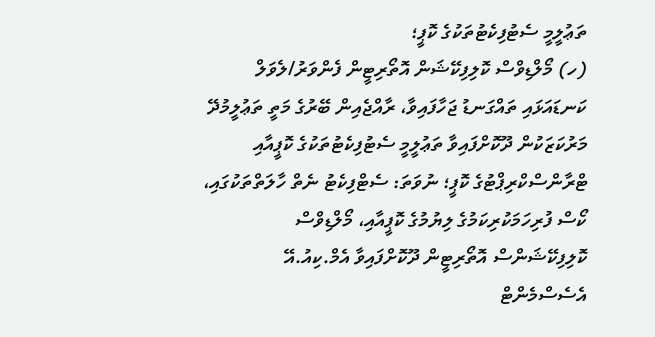ތަޢުލީމީ ސެޓުފިކެޓުތަކުގެ ކޮޕީ؛
(ހ) މޯލްޑިވްސް ކޮލިފިކޭޝަން އޮތޯރިޓީން ފެންވަރު/ލެވަލް ކަނޑައަޅައި ތައްގަނޑު ޖަހާފައިވާ، ރާއްޖެއިން ބޭރުގެ މަތީ ތަޢުލީމުދޭ މަރުކަޒަކުން ދޫކޮށްފައިވާ ތަޢުލީމީ ސެޓުފިކެޓުތަކުގެ ކޮޕީއާއި ޓްރާންސްކްރިޕްޓުގެ ކޮޕީ؛ ނުވަތަ: ސެޓްފިކެޓު ނެތް ހާލަތްތަކުގައި، ކޯސް ފުރިހަމަކުރިކަމުގެ ލިޔުމުގެ ކޮޕީއާއި، މޯލްޑިވްސް ކޮލިފިކޭޝަންސް އޮތޯރިޓީން ދޫކޮށްފައިވާ އެމް.ކިއު.އޭ އެސެސްމެންޓް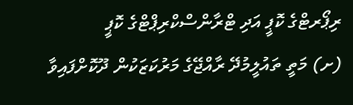ރިޕޯރޓްގެ ކޮޕީ އަދި ޓްރާންސްކްރިޕްޓްގެ ކޮޕީ
(ށ) މަތީ ތައުލީމުދޭ ރާއްޖޭގެ މަރުކަޒަކުން ދޫކޮށްފައިވާ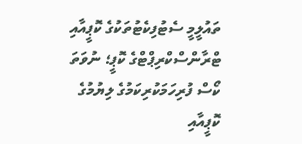ތައުލީމީ ސެޓުފިކެޓުތަކުގެ ކޮޕީއާއި ޓްރާންސްކްރިޕްޓްގެ ކޮޕީ؛ ނުވަތަ ކޯސް ފުރިހަމަކުރިކަމުގެ ލިޔުމުގެ ކޮޕީއާއި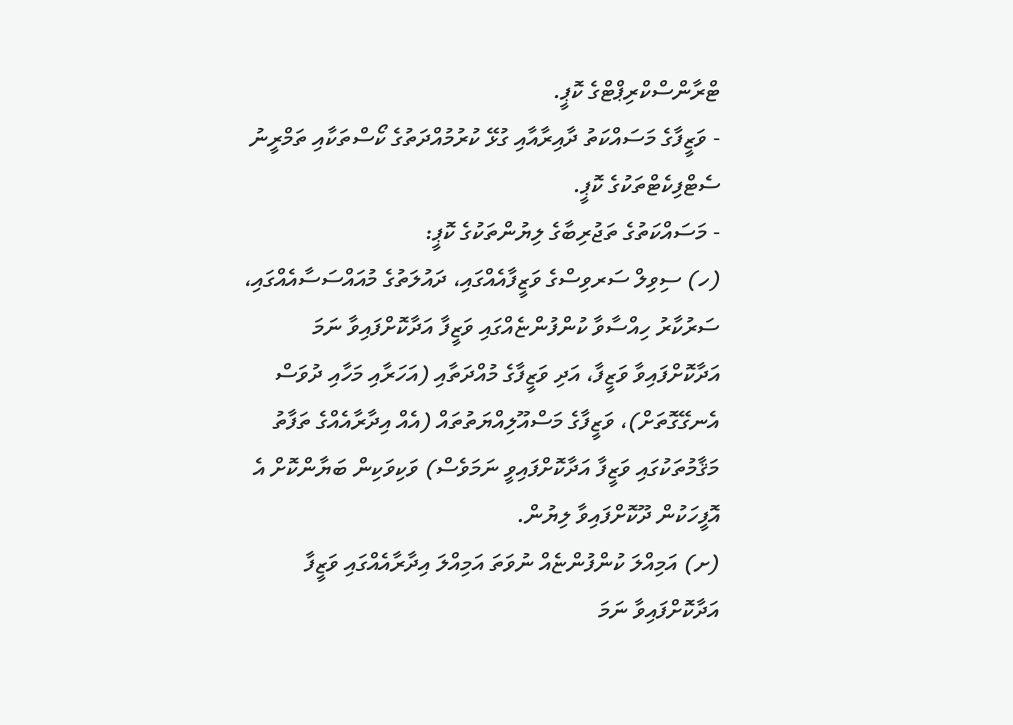ޓްރާންސްކްރިޕްޓްގެ ކޮޕީ.
- ވަޒީފާގެ މަސައްކަތު ދާއިރާއާއި ގުޅޭ ކުރުމުއްދަތުގެ ކޯސްތަކާއި ތަމްރީނު ސެޓްފިކެޓްތަކުގެ ކޮޕީ.
- މަސައްކަތުގެ ތަޖުރިބާގެ ލިޔުންތަކުގެ ކޮޕީ:
(ހ) ސިވިލް ސަރވިސްގެ ވަޒީފާއެއްގައި، ދައުލަތުގެ މުއައްސަސާއެއްގައި، ސަރުކާރު ހިއްސާވާ ކުންފުންޏެއްގައި ވަޒީފާ އަދާކޮށްފައިވާ ނަމަ އަދާކޮށްފައިވާ ވަޒީފާ، އަދި ވަޒީފާގެ މުއްދަތާއި (އަހަރާއި މަހާއި ދުވަސް އެނގޭގޮތަށް)، ވަޒީފާގެ މަސްއޫލިއްޔަތުތައް (އެއް އިދާރާއެއްގެ ތަފާތު މަޤާމުތަކުގައި ވަޒީފާ އަދާކޮށްފައިވީ ނަމަވެސް) ވަކިވަކިން ބަޔާންކޮށް އެ އޮފީހަކުން ދޫކޮށްފައިވާ ލިޔުން.
(ށ) އަމިއްލަ ކުންފުންޏެއް ނުވަތަ އަމިއްލަ އިދާރާއެއްގައި ވަޒީފާ އަދާކޮށްފައިވާ ނަމަ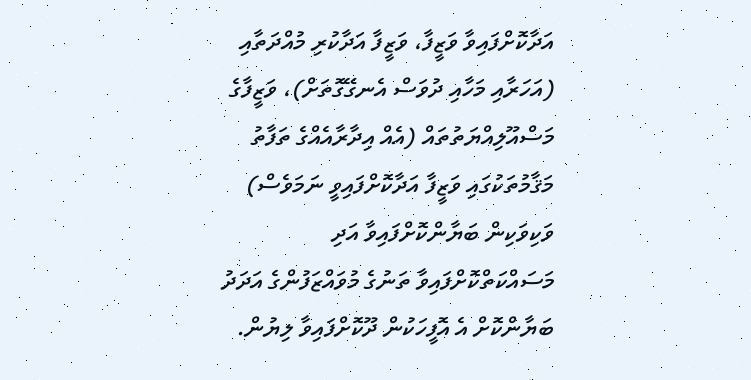އަދާކޮށްފައިވާ ވަޒީފާ، ވަޒީފާ އަދާކުރި މުއްދަތާއި (އަހަރާއި މަހާއި ދުވަސް އެނގޭގޮތަށް)، ވަޒީފާގެ މަސްއޫލިއްޔަތުތައް (އެއް އިދާރާއެއްގެ ތަފާތު މަޤާމުތަކުގައި ވަޒީފާ އަދާކޮށްފައިވީ ނަމަވެސް) ވަކިވަކިން ބަޔާންކޮށްފައިވާ އަދި މަސައްކަތްކޮށްފައިވާ ތަނުގެ މުވައްޒަފުންގެ އަދަދު ބަޔާންކޮށް އެ އޮފީހަކުން ދޫކޮށްފައިވާ ލިޔުން.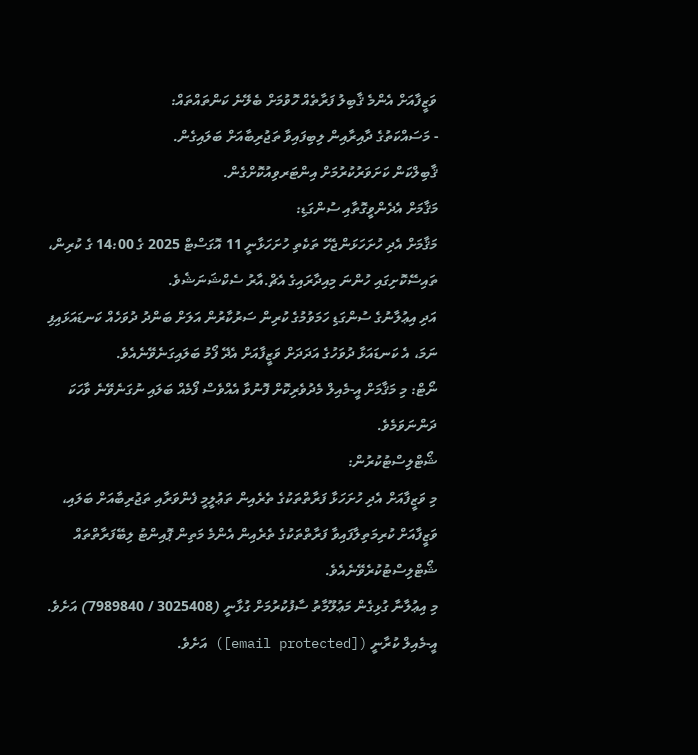ވަޒީފާއަށް އެންމެ ޤާބިލު ފަރާތެއް ހޮވުމަށް ބެލޭނެ ކަންތައްތައް:
- މަސައްކަތުގެ ދާއިރާއިން ލިބިފައިވާ ތަޖުރިބާއަށް ބަލައިގެން.
ޤާބިލްކަން ކަށަވަރުކުރުމަށް އިންޓަރވިއުކޮށްގެން.
މަޤާމަށް އެދެންވީގޮތާއި ސުންގަޑި:
މަޤާމަށް އެދި ހުށަހަޅަންޖެހޭ ތަކެތި ހުށަހަޅާނީ 11 އޮގަސްޓް 2025 ގެ 14:00 ގެ ކުރިން، ތައިސޭކޮށިގައި ހުންނަ މިއިދާރައިގެ އެޗް.އާރު ސެކްޝަނަޝެވެ.
އަދި އިޢުލާނުގެ ސުންގަޑި ހަމަވުމުގެ ކުރިން ސަރުކާރުން އަލަށް ބަންދު ދުވަހެއް ކަނޑައަޅައިފި ނަމަ، އެ ކަނޑައަޅާ ދުވަހުގެ އަދަދަށް ވަޒީފާއަށް އެދޭ ފޯމު ބަލައިގަނެވޭނެއެވެ.
ނޯޓް: މި މަޤާމަށް އީ-މެއިލް މެދުވެރިކޮށް ފޮނުވާ އެއްވެސް ފޯމެއް ބަލައި ނުގަނެވޭނެ ވާހަކަ ދަންނަވަމެވެ.
ޝޯޓްލިސްޓުކުރުން:
މި ވަޒީފާއަށް އެދި ހުށަހަޅާ ފަރާތްތަކުގެ ތެރެއިން ތަޢުލީމީ ފެންވަރާއި ތަޖުރިބާއަށް ބަލައި، ވަޒީފާއަށް ކުރިމަތިލާފައިވާ ފަރާތްތަކުގެ ތެރެއިން އެންމެ މަތިން ޕޮއިންޓު ލިބޭފަރާތްތައް ޝޯޓްލިސްޓުކުރެވޭނެއެވެ.
މި އިޢުލާނާ ގުޅިގެން މަޢުލޫމާތު ސާފުކުރުމަށް ގުޅާނީ (3025408 / 7989840) އަށެވެ. އީ-މެއިލް ކުރާނީ ([email protected]) އަށެވެ.